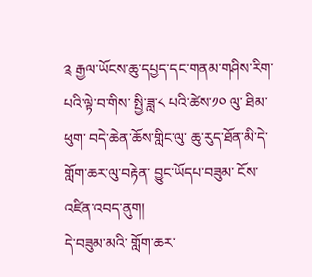༉ རྒྱལ་ཡོངས་ཆུ་དཔྱད་དང་གནམ་གཤིས་རིག་པའི་ལྟེ་བ་གིས་ སྤྱི་ཟླ་༨ པའི་ཚེས་༡༠ ལུ་ ཐིམ་ཕུག་ བདེ་ཆེན་ཆོས་གླིང་ལུ་ ཆུ་རུད་ཐོན་མི་དེ་ གློག་ཆར་ལུ་བརྟེན་ བྱུང་ཡོདཔ་བཟུམ་ ངོས་འཛིན་འབད་ནུག།
དེ་བཟུམ་མའི་ གློག་ཆར་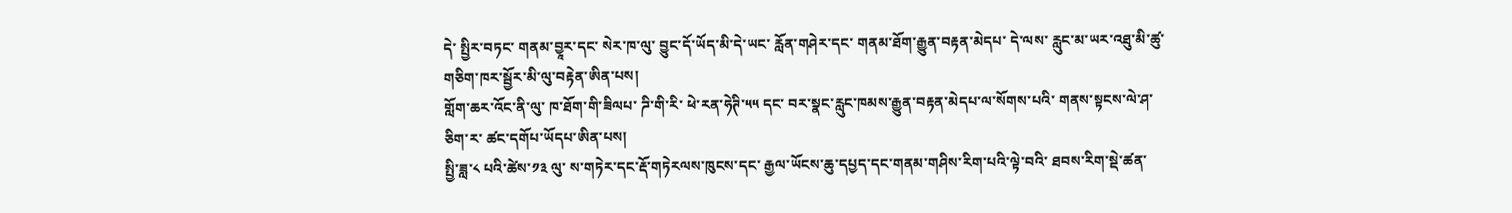དེ་ སྤྱིར་བཏང་ གནམ་བྱཱར་དང་ སེར་ཁ་ལུ་ བྱུང་དོ་ཡོད་མི་དེ་ཡང་ རློན་གཤེར་དང་ གནམ་ཐོག་རྒྱུན་བརྟན་མེདཔ་ དེ་ལས་ རླུང་མ་ཡར་འཐུ་མི་ཚུ་ གཅིག་ཁར་སྦྱོར་མི་ལུ་བརྟེན་ཨིན་པས།
གློག་ཆར་འོང་ནི་ལུ་ ཁ་ཐོག་གི་ཟིལཔ་ ཌི་གི་རི་ ཕེ་རན་ཧེཊི་༥༥ དང་ བར་སྣང་རླུང་ཁམས་རྒྱུན་བརྟན་མེདཔ་ལ་སོགས་པའི་ གནས་སྟངས་ལེ་ཤ་ཅིག་ར་ ཚང་དགོཔ་ཡོདཔ་ཨིན་པས།
སྤྱི་ཟླ་༨ པའི་ཚེས་༡༣ ལུ་ ས་གཏེར་དང་རྡོ་གཏེརལས་ཁུངས་དང་ རྒྱལ་ཡོངས་ཆུ་དཔྱད་དང་གནམ་གཤིས་རིག་པའི་ལྟེ་བའི་ ཐབས་རིག་སྡེ་ཚན་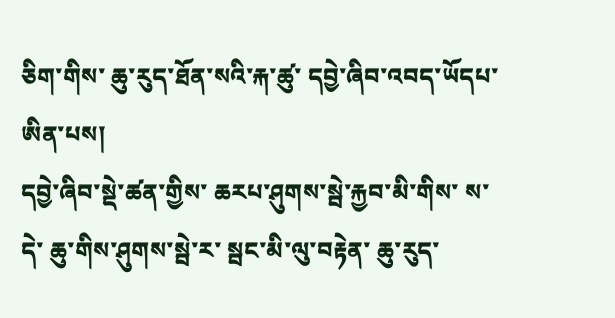ཅིག་གིས་ ཆུ་རུད་ཐོན་སའི་རྐ་ཚུ་ དབྱེ་ཞིབ་འབད་ཡོདཔ་ཨིན་པས།
དབྱེ་ཞིབ་སྡེ་ཚན་གྱིས་ ཆརཔ་ཤུགས་སྦེ་རྐྱབ་མི་གིས་ ས་དེ་ ཆུ་གིས་ཤུགས་སྦེ་ར་ སྦང་མི་ལུ་བརྟེན་ ཆུ་རུད་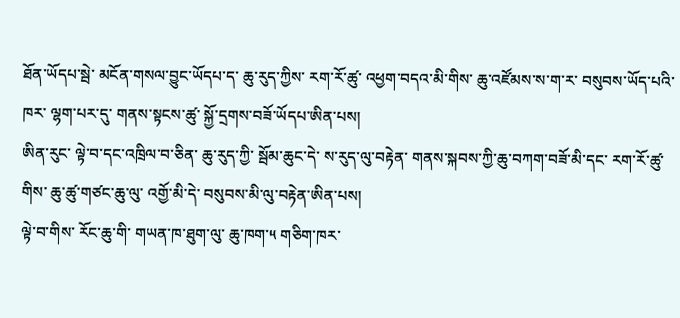ཐོན་ཡོདཔ་སྦེ་ མངོན་གསལ་བྱུང་ཡོདཔ་ད་ ཆུ་རུད་ཀྱིས་ རག་རོ་ཚུ་ འཕྱག་བདའ་མི་གིས་ ཆུ་འཛོམས་ས་ག་ར་ བསུབས་ཡོད་པའི་ཁར་ ལྷག་པར་དུ་ གནས་སྟངས་ཚུ་ སྐྱོ་དྲགས་བཟོ་ཡོདཔ་ཨིན་པས།
ཨིན་རུང་ ལྟེ་བ་དང་འཁྲིལ་བ་ཅིན་ ཆུ་རུད་ཀྱི་ སྦོམ་ཆུང་དེ་ ས་རུད་ལུ་བརྟེན་ གནས་སྐབས་ཀྱི་ཆུ་བཀག་བཟོ་མི་དང་ རག་རོ་ཚུ་གིས་ ཆུ་ཚུ་གཙང་ཆུ་ལུ་ འགྱོ་མི་དེ་ བསུབས་མི་ལུ་བརྟེན་ཨིན་པས།
ལྟེ་བ་གིས་ རོང་ཆུ་གི་ གཡན་ཁ་ཐུག་ལུ་ ཆུ་ཁག་༥ གཅིག་ཁར་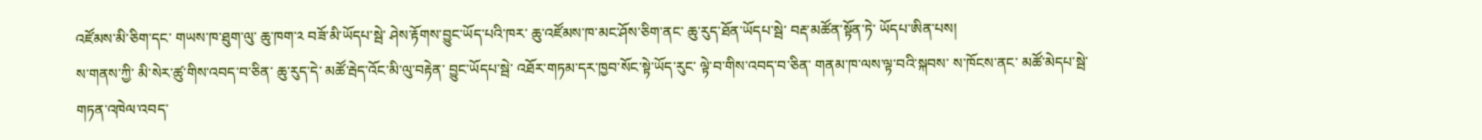འཛོམས་མི་ཅིག་དང་ གཡས་ཁ་ཐུག་ལུ་ ཆུ་ཁག་༢ བཟོ་མི་ཡོདཔ་སྦེ་ ཤེས་རྟོགས་བྱུང་ཡོད་པའི་ཁར་ ཆུ་འཛོམས་ཁ་མང་ཤོས་ཅིག་ནང་ ཆུ་རུད་ཐོན་ཡོདཔ་སྦེ་ བརྡ་མཚོན་སྟོན་ཏེ་ ཡོདཔ་ཨིན་པས།
ས་གནས་ཀྱི་ མི་སེར་ཚུ་གིས་འབད་བ་ཅིན་ ཆུ་རུད་དེ་ མཚོ་རྦེད་འོང་མི་ལུ་བརྟེན་ བྱུང་ཡོདཔ་སྦེ་ འཐོར་གཏམ་དར་ཁྱབ་སོང་སྟེ་ཡོད་རུང་ ལྟེ་བ་གིས་འབད་བ་ཅིན་ གནམ་ཁ་ལས་ལྟ་བའི་སྐབས་ ས་ཁོངས་ནང་ མཚོ་མེདཔ་སྦེ་ གཏན་འཁེལ་འབད་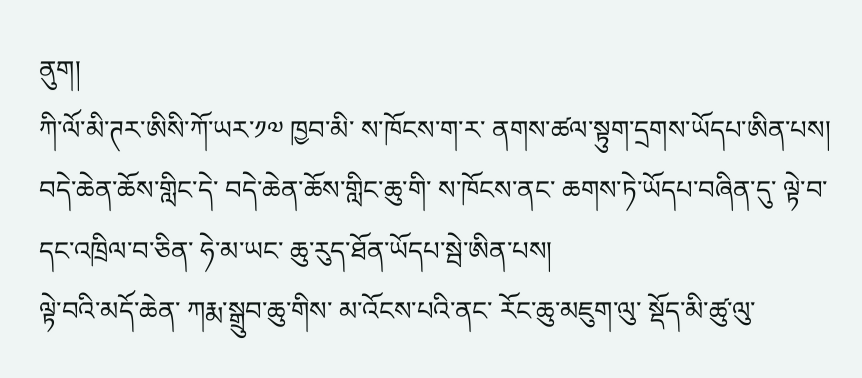ནུག།
ཀི་ལོ་མི་ཊར་ཨིསི་ཀོ་ཡར་༡༧ ཁྱབ་མི་ ས་ཁོངས་ག་ར་ ནགས་ཚལ་སྟུག་དྲགས་ཡོདཔ་ཨིན་པས།
བདེ་ཆེན་ཆོས་གླིང་དེ་ བདེ་ཆེན་ཆོས་གླིང་ཆུ་གི་ ས་ཁོངས་ནང་ ཆགས་ཏེ་ཡོདཔ་བཞིན་དུ་ ལྟེ་བ་དང་འཁྲིལ་བ་ཅིན་ ཧེ་མ་ཡང་ ཆུ་རུད་ཐོན་ཡོདཔ་སྦེ་ཨིན་པས།
ལྟེ་བའི་མདོ་ཆེན་ ཀརྨ་སྒྲུབ་ཆུ་གིས་ མ་འོངས་པའི་ནང་ རོང་ཆུ་མཇུག་ལུ་ སྡོད་མི་ཚུ་ལུ་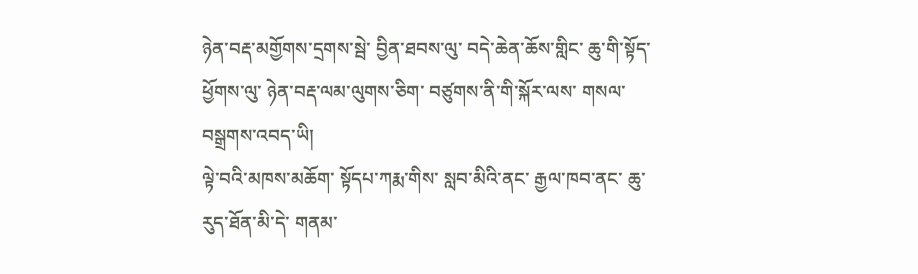ཉེན་བརྡ་མགྱོགས་དྲགས་སྦེ་ བྱིན་ཐབས་ལུ་ བདེ་ཆེན་ཆོས་གླིང་ ཆུ་གི་སྟོད་ཕྱོགས་ལུ་ ཉེན་བརྡ་ལམ་ལུགས་ཅིག་ བཙུགས་ནི་གི་སྐོར་ལས་ གསལ་བསྒྲགས་འབད་ཡི།
ལྟེ་བའི་མཁས་མཆོག་ སྟོདཔ་ཀརྨ་གིས་ སླབ་མིའི་ནང་ རྒྱལ་ཁབ་ནང་ ཆུ་རུད་ཐོན་མི་དེ་ གནམ་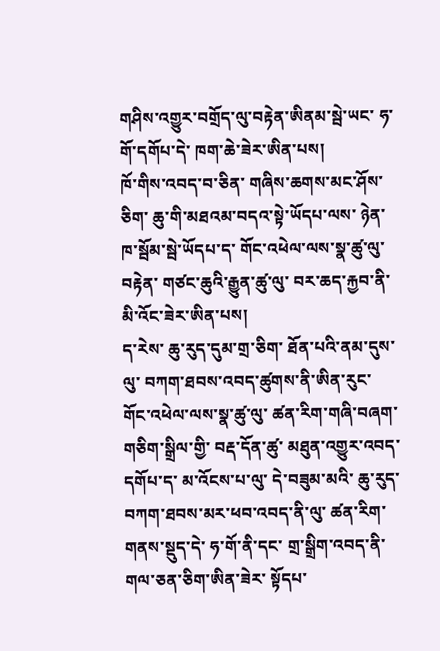གཤིས་འགྱུར་བགྲོད་ལུ་བརྟེན་ཨིནམ་སྦེ་ཡང་ ཧ་གོ་དགོཔ་དེ་ ཁག་ཆེ་ཟེར་ཨིན་པས།
ཁོ་གིས་འབད་བ་ཅིན་ གཞིས་ཆགས་མང་ཤོས་ཅིག་ ཆུ་གི་མཐའམ་བདའ་སྟེ་ཡོདཔ་ལས་ ཉེན་ཁ་སྦོམ་སྦེ་ཡོདཔ་ད་ གོང་འཕེལ་ལས་སྣ་ཚུ་ལུ་བརྟེན་ གཙང་ཆུའི་རྒྱུན་ཚུ་ལུ་ བར་ཆད་རྐྱབ་ནི་ མི་འོང་ཟེར་ཨིན་པས།
ད་རེས་ ཆུ་རུད་དུམ་གྲ་ཅིག་ ཐོན་པའི་ནམ་དུས་ལུ་ བཀག་ཐབས་འབད་ཚུགས་ནི་ཨིན་རུང་ གོང་འཕེལ་ལས་སྣ་ཚུ་ལུ་ ཚན་རིག་གཞི་བཞག་གཅིག་སྒྲིལ་གྱི་ བརྡ་དོན་ཚུ་ མཐུན་འགྱུར་འབད་དགོཔ་ད་ མ་འོངས་པ་ལུ་ དེ་བཟུམ་མའི་ ཆུ་རུད་བཀག་ཐབས་མར་ཕབ་འབད་ནི་ལུ་ ཚན་རིག་གནས་སྡུད་དེ་ ཧ་གོ་ནི་དང་ གྲ་སྒྲིག་འབད་ནི་ གལ་ཅན་ཅིག་ཨིན་ཟེར་ སྟོདཔ་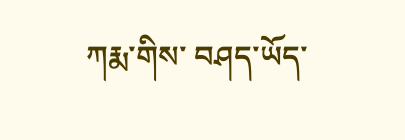ཀརྨ་གིས་ བཤད་ཡོད་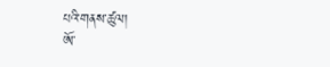པའི་གནས་ཚུལ།
ཨོ་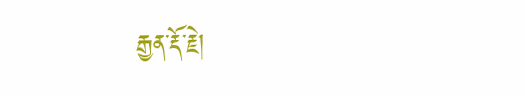རྒྱན་རྡོ་རྗེ།